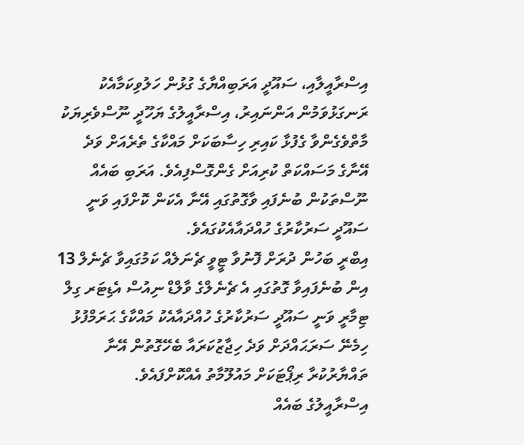އިސްރާއީލާއި، ސައޫދީ އަރަބިއްޔާގެ ގުޅުން ހަލުވިކަމާއެކު ރަނގަޅުވަމުން އަންނައިރު، އިސްރާއީލުގެ ޔަހޫދީ ނޫސްވެރިޔަކު މާތްވެގެންވާ ގެފުޅާ ކައިރި ހިސާބަކަށް މައްކާގެ ތެރެއަށް ވަދެ އޭނާގެ މަސައްކަތް ކުރިއަށް ގެންގޮސްފިއެވެ. އަރަބި ބައެއް ނޫސްތަކުން ބުނެފައި ވާގޮތުގައި އޭނާ އެކަން ކޮށްފައި ވަނީ ސައޫދީ ސަރުކާރުގެ ހުއްދައާއެކުގައެވެ.
އިބްރީ ބަހުން ދުރަށް ފޮނުވާ ޓީވީ ޗެނަލެއް ކަމުގައިވާ ޗެނެލް 13 އިން ބުނެފައިވާ ގޮތުގައި އެ ޗެނެލްގެ ވާލްޑް ނިއުސް އެޑިޓަރ ގިލް ޓިމާރީ ވަނީ ސައޫދީ ސަރުކާރުގެ ހުއްދައާއެކު މައްކާގެ ޙަރަމްފުޅު ހިމެނޭ ސަރަޙައްދަށް ވަދެ ހިޖާޒުކަރައާ ބެހޭގޮތުން އޭނާ ތައްޔާރުކުރާ ރިޕޯޓަކަށް މައުލޫމާތު އެއްކޮށްފައެވެ.
އިސްރާއީލުގެ ބައެއް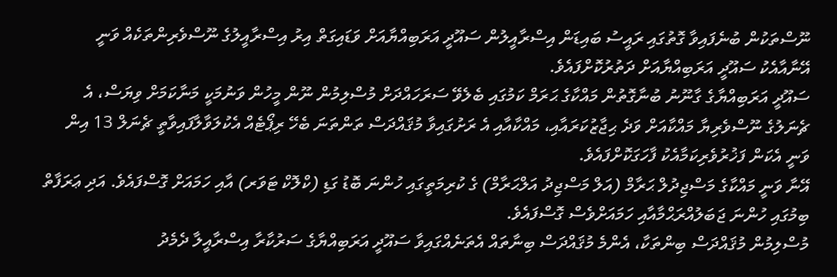ނޫސްތަކުން ބުނެފައިވާ ގޮތުގައި ރައީސު ބައިޑަން އިސްރާއީލުން ސައޫދީ އަރަބިއްޔާއަށް ވަޑައިގަތް އިރު އިސްރާއީލުގެ ނޫސްވެރިންތަކެއް ވަނީ އޭނާއާއެކު ސައޫދީ އަރަބިއްޔާއަށް ދަތުރުކޮށްފައެވެ.
ސައޫދީ އަރަބިއްޔާގެ ގާނޫނު ބުނާގޮތުން މައްކާގެ ޙަރަމް ކަމުގައި ބެލެވޭ ސަރަހައްދަށް މުސްލިމުން ނޫން މީހުން ވަނުމަކީ މަނާކަމަށް ވިޔަސް، އެ ޗެނަލުގެ ނޫސްވެރިޔާ މައްކާއަށް ވަދެ ޙިޖާޒުކަރައާއި، މައްކާއާއި އެ ރަށުގައިވާ މުޤައްދަސް ތަންތަނަ ބެހޭ ރިޕޯޓެއް އެކުލަވާލާފައިވާތީ ޗެނަލް 13 އިން ވަނީ އެކަން ފަޚުރުވެރިކަމާއެކު ފާހަގަކޮށްފައެވެ.
އޭނާ ވަނީ މައްކާގެ މަސްޖިދުލް ޙަރާމް (އަލް މަސްޖިދު އަލްޙަރާމް) ގެ ކުރިމަތީގައި ހުންނަ ބޮޑު ގަޑި (ކްލޮކް ޓަވަރ) އާއި ހަމައަށް ގޮސްފައެވެ. އަދި ޢަރަފާތް ބިމުގައި ހުންނަ ޖަބަލުއްރަޙްމާއާއި ހަމައަށްވެސް ގޮސްފައެވެ.
މުސްލިމުން މުޤައްދަސް ބިންތަކާ، އެންމެ މުޤައްދަސް ބިނާތައް އެތަނެއްގައިވާ ސައޫދީ އަރަބިއްޔާގެ ސަރުކާރާ އިސްރާއީލާ ދެމެދު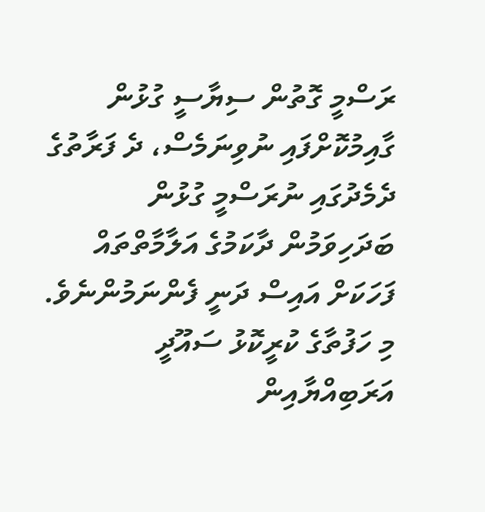ރަސްމީ ގޮތުން ސިޔާސީ ގުޅުން ގާއިމުކޮށްފައި ނުވިނަމެސް، ދެ ފަރާތުގެ ދެމެދުގައި ނުރަސްމީ ގުޅުން ބަދަހިވަމުން ދާކަމުގެ އަލާމާތްތައް ފަހަކަށް އައިސް ދަނީ ފެންނަމުންނެވެ.
މި ހަފުތާގެ ކުރީކޮޅު ސައޫދީ އަރަބިއްޔާއިން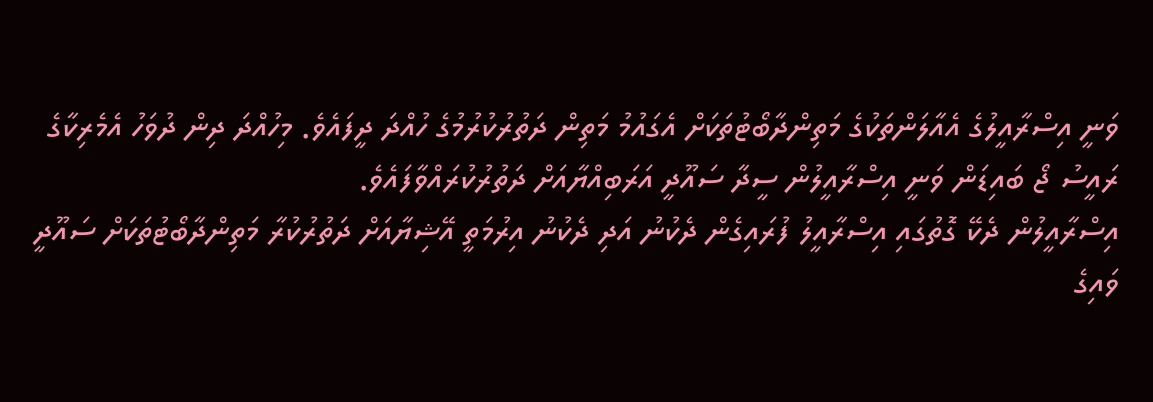ވަނީ އިސްރާއީލުގެ އެއާލަންތަކުގެ މަތިންދާބޯޓުތަކަށް އެގައުމު މަތިން ދަތުރުކުރުމުގެ ހުއްދަ ދީފައެވެ. މިހުއްދަ ދިން ދުވަހު އެމެރިކާގެ ރައީސު ޖޯ ބައިޑަން ވަނީ އިސްރާއީލުން ސީދާ ސައޫދީ އަރަބިއްޔާއަށް ދަތުރުކުރައްވާފައެވެ.
އިސްރާއީލުން ދެކޭ ގޮތުގައި އިސްރާއީލު ފުރައިގެން ދެކުނު އަދި ދެކުނު އިރުމަތީ އޭޝިޔާއަށް ދަތުރުކުރާ މަތިންދާބޯޓުތަކަށް ސައޫދީ ވައިގެ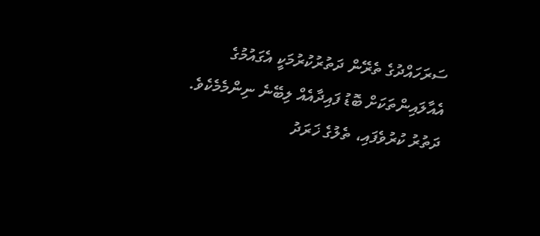ސަރަހައްދުގެ ތެރޭން ދަތުރުކުރުމަކީ އެގައުމުގެ އެއާލައިންތަކަށް ބޮޑު ފައިދާއެއް ލިބޭނެ ނިންމެމެކެވެ. ދަތުރު ކުރުވެފައި، ތެލުގެ ޚަރަދު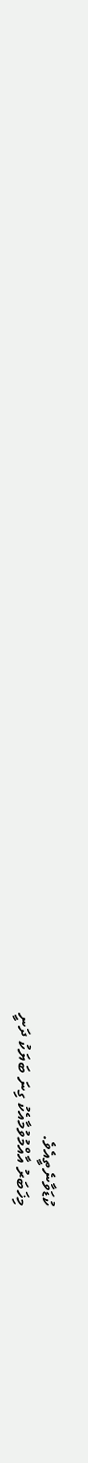ކުޑަވާނެތީއެވެ.
މިޚަބަރު އާއްމުވުމާއެކު ގިނަ ބަޔަކު ދަނީ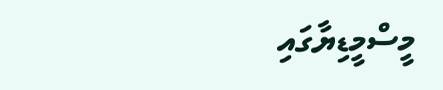މީސްމީޑިޔާގައި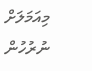މިއަމަލަށް ނުރުހުން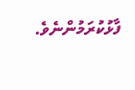ފާޅުކުރަމުންނެވެ.